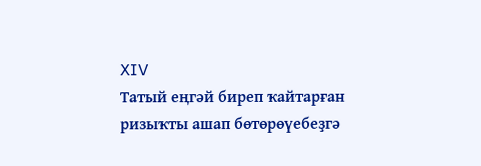XIV
Татый еңгәй биреп ҡайтарған ризыҡты ашап бөтөрөүебеҙгә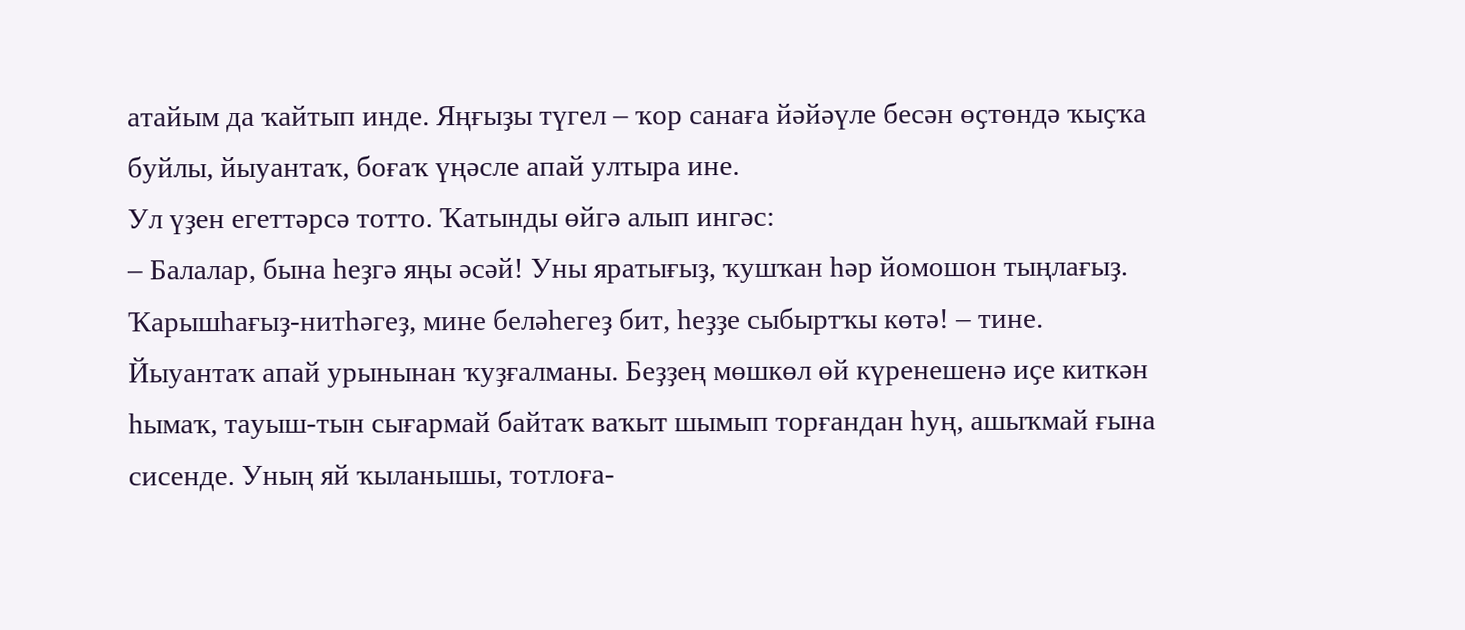атайым да ҡайтып инде. Яңғыҙы түгел – ҡор санаға йәйәүле бесән өҫтөндә ҡыҫҡа буйлы, йыуантаҡ, боғаҡ үңәсле апай ултыра ине.
Ул үҙен егеттәрсә тотто. Ҡатынды өйгә алып ингәс:
– Балалар, бына һеҙгә яңы әсәй! Уны яратығыҙ, ҡушҡан һәр йомошон тыңлағыҙ. Ҡарышһағыҙ-нитһәгеҙ, мине беләһегеҙ бит, һеҙҙе сыбыртҡы көтә! – тине.
Йыуантаҡ апай урынынан ҡуҙғалманы. Беҙҙең мөшкөл өй күренешенә иҫе киткән һымаҡ, тауыш-тын сығармай байтаҡ ваҡыт шымып торғандан һуң, ашыҡмай ғына сисенде. Уның яй ҡыланышы, тотлоға-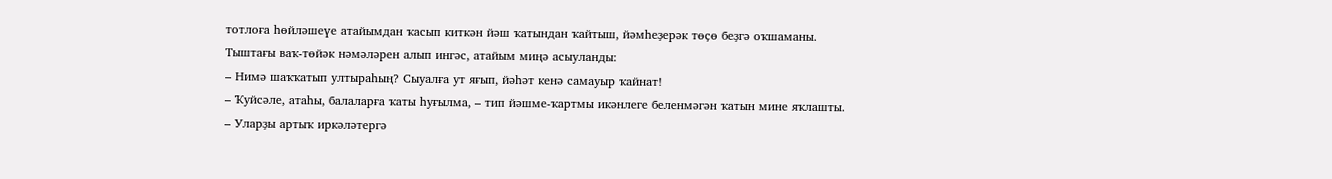тотлоға һөйләшеүе атайымдан ҡасып киткән йәш ҡатындан ҡайтыш, йәмһеҙерәк төҫө беҙгә оҡшаманы.
Тыштағы ваҡ-төйәк нәмәләрен алып ингәс, атайым миңә асыуланды:
– Нимә шаҡҡатып ултыраһың? Сыуалға ут яғып, йәһәт кенә самауыр ҡайнат!
– Ҡуйсәле, атаһы, балаларға ҡаты һуғылма, – тип йәшме-ҡартмы икәнлеге беленмәгән ҡатын мине яҡлашты.
– Уларҙы артыҡ иркәләтергә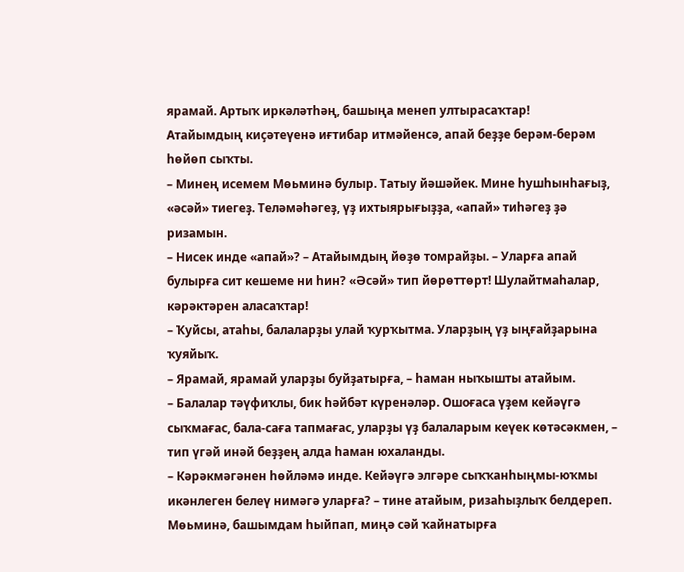ярамай. Артыҡ иркәләтһәң, башыңа менеп ултырасаҡтар!
Атайымдың киҫәтеүенә иғтибар итмәйенсә, апай беҙҙе берәм-берәм һөйөп сыҡты.
– Минең исемем Мөьминә булыр. Татыу йәшәйек. Мине һушһынһағыҙ, «әсәй» тиегеҙ. Теләмәһәгеҙ, үҙ ихтыярығыҙҙа, «апай» тиһәгеҙ ҙә ризамын.
– Нисек инде «апай»? – Атайымдың йөҙө томрайҙы. – Уларға апай булырға сит кешеме ни һин? «Әсәй» тип йөрөттөрт! Шулайтмаһалар, кәрәктәрен аласаҡтар!
– Ҡуйсы, атаһы, балаларҙы улай ҡурҡытма. Уларҙың үҙ ыңғайҙарына ҡуяйыҡ.
– Ярамай, ярамай уларҙы буйҙатырға, – һаман ныҡышты атайым.
– Балалар тәүфиҡлы, бик һәйбәт күренәләр. Ошоғаса үҙем кейәүгә сыҡмағас, бала-саға тапмағас, уларҙы үҙ балаларым кеүек көтәсәкмен, – тип үгәй инәй беҙҙең алда һаман юхаланды.
– Кәрәкмәгәнен һөйләмә инде. Кейәүгә элгәре сыҡҡанһыңмы-юҡмы икәнлеген белеү нимәгә уларға? – тине атайым, ризаһыҙлыҡ белдереп.
Мөьминә, башымдам һыйпап, миңә сәй ҡайнатырға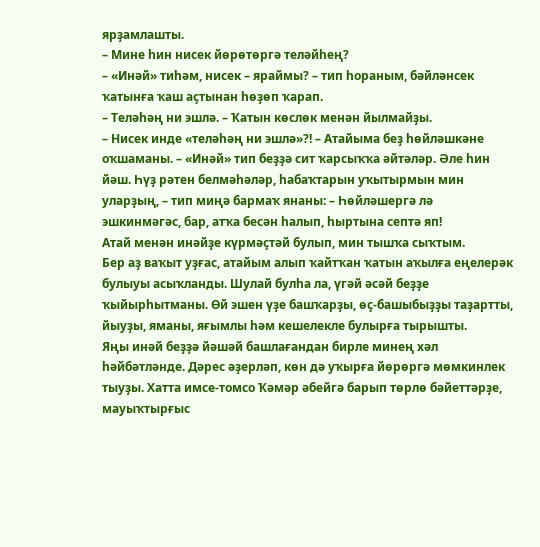ярҙамлашты.
– Мине һин нисек йөрөтөргә теләйһең?
– «Инәй» тиһәм, нисек – яраймы? – тип һораным, бәйләнсек ҡатынға ҡаш аҫтынан һөҙөп ҡарап.
– Теләһәң ни эшлә. – Ҡатын көслөк менән йылмайҙы.
– Нисек инде «теләһәң ни эшлә»?! – Атайыма беҙ һөйләшкәне оҡшаманы. – «Инәй» тип беҙҙә сит ҡарсыҡҡа әйтәләр. Әле һин йәш. Һүҙ рәтен белмәһәләр, һабаҡтарын уҡытырмын мин уларҙың, – тип миңә бармаҡ янаны: – Һөйләшергә лә эшкинмәгәс, бар, атҡа бесән һалып, һыртына септә яп!
Атай менән инәйҙе күрмәҫтәй булып, мин тышҡа сыҡтым.
Бер аҙ ваҡыт уҙғас, атайым алып ҡайтҡан ҡатын аҡылға еңелерәк булыуы асыҡланды. Шулай булһа ла, үгәй әсәй беҙҙе ҡыйырһытманы. Өй эшен үҙе башҡарҙы, өҫ-башыбыҙҙы таҙартты, йыуҙы, яманы, яғымлы һәм кешелекле булырға тырышты.
Яңы инәй беҙҙә йәшәй башлағандан бирле минең хәл һәйбәтләнде. Дәрес әҙерләп, көн дә уҡырға йөрөргә мөмкинлек тыуҙы. Хатта имсе-томсо Ҡәмәр әбейгә барып төрлө бәйеттәрҙе, мауыҡтырғыс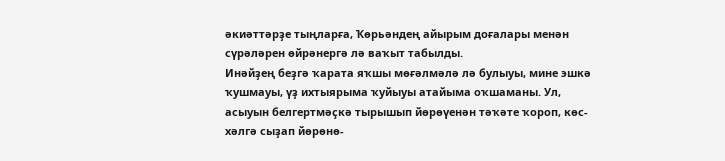әкиәттәрҙе тыңларға, Ҡөрьәндең айырым доғалары менән сүрәләрен өйрәнергә лә ваҡыт табылды.
Инәйҙең беҙгә ҡарата яҡшы мөғәлмәлә лә булыуы, мине эшкә ҡушмауы, үҙ ихтыярыма ҡуйыуы атайыма оҡшаманы. Ул, асыуын белгертмәҫкә тырышып йөрөүенән тәҡәте ҡороп, көс-хәлгә сыҙап йөрөнө-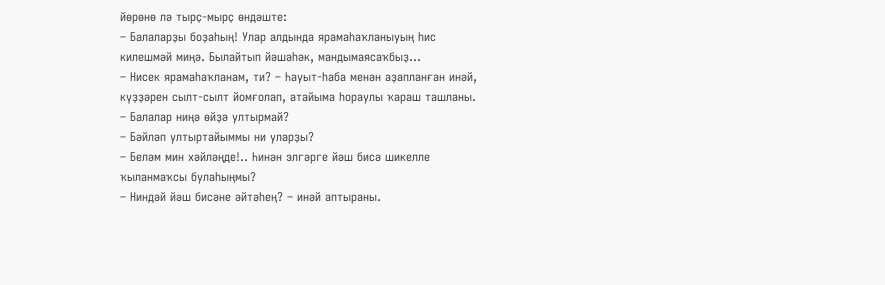йөрөнө лә тырҫ-мырҫ өндәште:
– Балаларҙы боҙаһың! Улар алдында ярамаһаҡланыуың һис килешмәй миңә. Былайтып йәшәһәк, мандымаясаҡбыҙ...
– Нисек ярамаһаҡланам, ти? – Һауыт-һаба менән аҙапланған инәй, күҙҙәрен сылт-сылт йомғолап, атайыма һораулы ҡараш ташланы.
– Балалар ниңә өйҙә ултырмай?
– Бәйләп ултыртайыммы ни уларҙы?
– Беләм мин хәйләңде!.. Һинән элгәрге йәш бисә шикелле ҡыланмаҡсы булаһыңмы?
– Ниндәй йәш бисәне әйтәһең? – инәй аптыраны.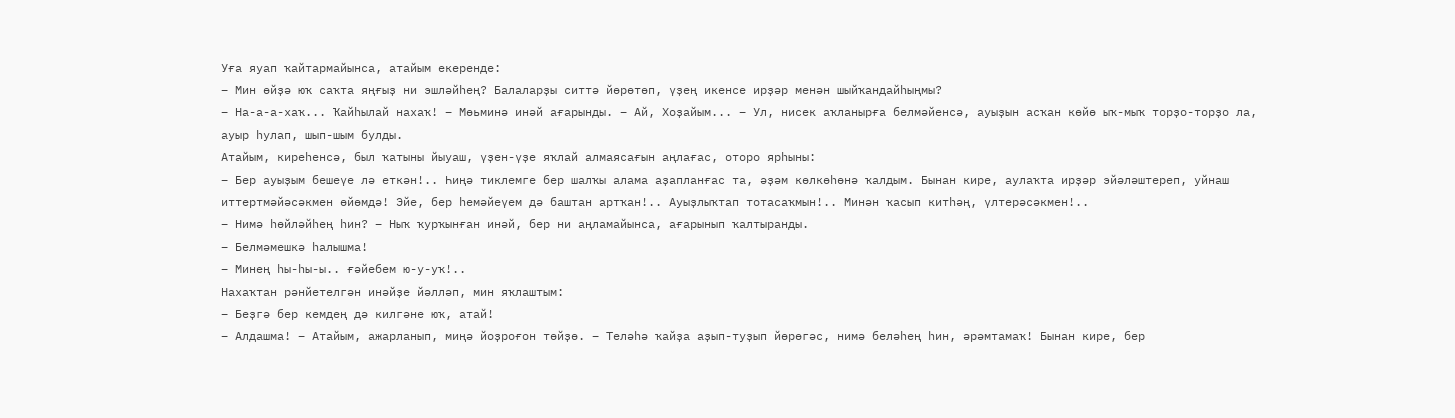Уға яуап ҡайтармайынса, атайым екеренде:
– Мин өйҙә юҡ саҡта яңғыҙ ни эшләйһең? Балаларҙы ситтә йөрөтөп, үҙең икенсе ирҙәр менән шыйҡандайһыңмы?
– На-а-а-хаҡ... Ҡайһылай нахаҡ! – Мөьминә инәй ағарынды. – Ай, Хоҙайым... – Ул, нисек аҡланырға белмәйенсә, ауыҙын асҡан көйө ыҡ-мыҡ торҙо-торҙо ла, ауыр һулап, шып-шым булды.
Атайым, киреһенсә, был ҡатыны йыуаш, үҙен-үҙе яҡлай алмаясағын аңлағас, оторо ярһыны:
– Бер ауыҙым бешеүе лә еткән!.. Һиңә тиклемге бер шалҡы алама аҙапланғас та, әҙәм көлкөһөнә ҡалдым. Бынан кире, аулаҡта ирҙәр эйәләштереп, уйнаш иттертмәйәсәкмен өйөмдә! Эйе, бер һемәйеүем дә баштан артҡан!.. Ауыҙлыҡтап тотасаҡмын!.. Минән ҡасып китһәң, үлтерәсәкмен!..
– Нимә һөйләйһең һин? – Ныҡ ҡурҡынған инәй, бер ни аңламайынса, ағарынып ҡалтыранды.
– Белмәмешкә һалышма!
– Минең һы-һы-ы.. ғәйебем ю-у-уҡ!..
Нахаҡтан рәнйетелгән инәйҙе йәлләп, мин яҡлаштым:
– Беҙгә бер кемдең дә килгәне юҡ, атай!
– Алдашма! – Атайым, ажарланып, миңә йоҙроғон төйҙө. – Теләһә ҡайҙа аҙып-туҙып йөрөгәс, нимә беләһең һин, әрәмтамаҡ! Бынан кире, бер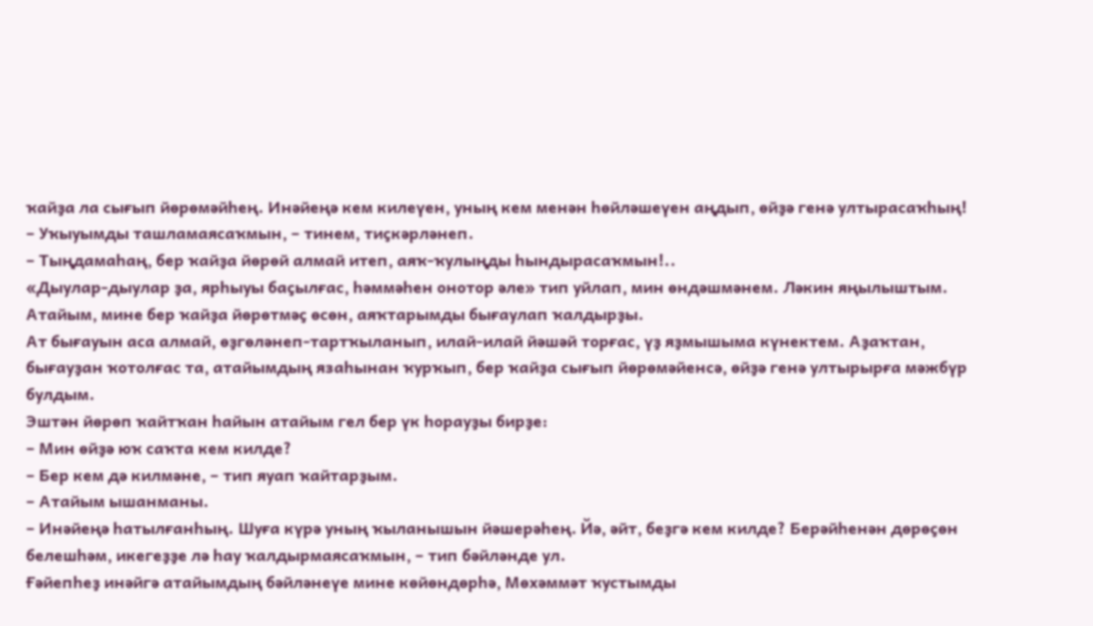ҡайҙа ла сығып йөрөмәйһең. Инәйеңә кем килеүен, уның кем менән һөйләшеүен аңдып, өйҙә генә ултырасаҡһың!
– Уҡыуымды ташламаясаҡмын, – тинем, тиҫкәрләнеп.
– Тыңдамаһаң, бер ҡайҙа йөрөй алмай итеп, аяҡ-ҡулыңды һындырасаҡмын!..
«Дыулар-дыулар ҙа, ярһыуы баҫылғас, һәммәһен онотор әле» тип уйлап, мин өндәшмәнем. Ләкин яңылыштым. Атайым, мине бер ҡайҙа йөрөтмәҫ өсөн, аяҡтарымды бығаулап ҡалдырҙы.
Ат бығауын аса алмай, өҙгөләнеп-тартҡыланып, илай-илай йәшәй торғас, үҙ яҙмышыма күнектем. Аҙаҡтан, бығауҙан ҡотолғас та, атайымдың язаһынан ҡурҡып, бер ҡайҙа сығып йөрөмәйенсә, өйҙә генә ултырырға мәжбүр булдым.
Эштән йөрөп ҡайтҡан һайын атайым гел бер үк һорауҙы бирҙе:
– Мин өйҙә юҡ саҡта кем килде?
– Бер кем дә килмәне, – тип яуап ҡайтарҙым.
– Атайым ышанманы.
– Инәйеңә һатылғанһың. Шуға күрә уның ҡыланышын йәшерәһең. Йә, әйт, беҙгә кем килде? Берәйһенән дөрөҫөн белешһәм, икегеҙҙе лә һау ҡалдырмаясаҡмын, – тип бәйләнде ул.
Ғәйепһеҙ инәйгә атайымдың бәйләнеүе мине көйөндөрһә, Мөхәммәт ҡустымды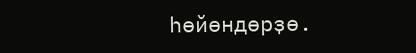һөйөндөрҙө.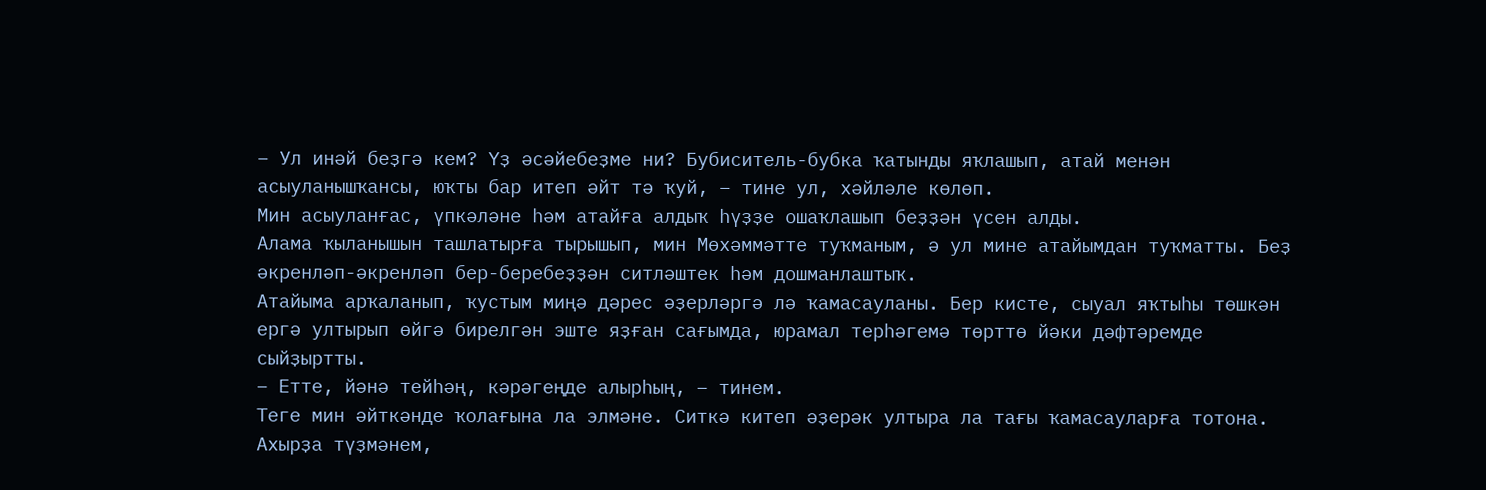– Ул инәй беҙгә кем? Үҙ әсәйебеҙме ни? Бубиситель-бубка ҡатынды яҡлашып, атай менән асыуланышҡансы, юҡты бар итеп әйт тә ҡуй, – тине ул, хәйләле көлөп.
Мин асыуланғас, үпкәләне һәм атайға алдыҡ һүҙҙе ошаҡлашып беҙҙән үсен алды.
Алама ҡыланышын ташлатырға тырышып, мин Мөхәммәтте туҡманым, ә ул мине атайымдан туҡматты. Беҙ әкренләп-әкренләп бер-беребеҙҙән ситләштек һәм дошманлаштыҡ.
Атайыма арҡаланып, ҡустым миңә дәрес әҙерләргә лә ҡамасауланы. Бер кисте, сыуал яҡтыһы төшкән ергә ултырып өйгә бирелгән эште яҙған сағымда, юрамал терһәгемә төрттө йәки дәфтәремде сыйҙыртты.
– Етте, йәнә тейһәң, кәрәгеңде алырһың, – тинем.
Теге мин әйткәнде ҡолағына ла элмәне. Ситкә китеп әҙерәк ултыра ла тағы ҡамасауларға тотона. Ахырҙа түҙмәнем,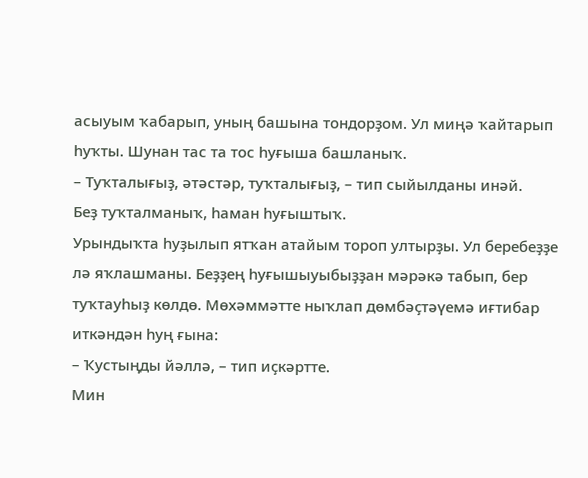асыуым ҡабарып, уның башына тондорҙом. Ул миңә ҡайтарып һуҡты. Шунан тас та тос һуғыша башланыҡ.
– Туҡталығыҙ, әтәстәр, туҡталығыҙ, – тип сыйылданы инәй.
Беҙ туҡталманыҡ, һаман һуғыштыҡ.
Урындыҡта һуҙылып ятҡан атайым тороп ултырҙы. Ул беребеҙҙе лә яҡлашманы. Беҙҙең һуғышыуыбыҙҙан мәрәкә табып, бер туҡтауһыҙ көлдө. Мөхәммәтте ныҡлап дөмбәҫтәүемә иғтибар иткәндән һуң ғына:
– Ҡустыңды йәллә, – тип иҫкәртте.
Мин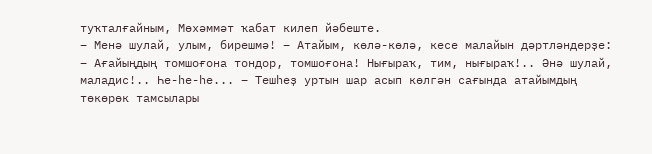туҡталғайным, Мөхәммәт ҡабат килеп йәбеште.
– Менә шулай, улым, бирешмә! – Атайым, көлә-көлә, кесе малайын дәртләндерҙе: – Ағайыңдың томшоғона тондор, томшоғона! Нығыраҡ, тим, нығыраҡ!.. Әнә шулай, маладис!.. Һе-һе-һе... – Тешһеҙ уртын шар асып көлгән сағында атайымдың төкөрөк тамсылары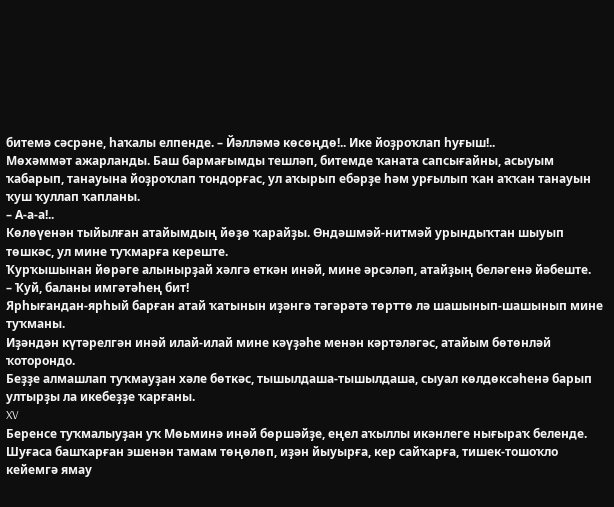битемә сәсрәне, һаҡалы елпенде. – Йәлләмә көсөңдө!.. Ике йоҙроҡлап һуғыш!..
Мөхәммәт ажарланды. Баш бармағымды тешләп, битемде ҡаната сапсығайны, асыуым ҡабарып, танауына йоҙроҡлап тондорғас, ул аҡырып ебәрҙе һәм урғылып ҡан аҡҡан танауын ҡуш ҡуллап ҡапланы.
– А-а-а!..
Көлөүенән тыйылған атайымдың йөҙө ҡарайҙы. Өндәшмәй-нитмәй урындыҡтан шыуып төшкәс, ул мине туҡмарға кереште.
Ҡурҡышынан йөрәге алынырҙай хәлгә еткән инәй, мине әрсәләп, атайҙың беләгенә йәбеште.
– Ҡуй, баланы имгәтәһең бит!
Ярһығандан-ярһый барған атай ҡатынын иҙәнгә тәгәрәтә төрттө лә шашынып-шашынып мине туҡманы.
Иҙәндән күтәрелгән инәй илай-илай мине кәүҙәһе менән кәртәләгәс, атайым бөтөнләй ҡоторондо.
Беҙҙе алмашлап туҡмауҙан хәле бөткәс, тышылдаша-тышылдаша, сыуал көлдөксәһенә барып ултырҙы ла икебеҙҙе ҡарғаны.
XV
Беренсе туҡмалыуҙан уҡ Мөьминә инәй бөршәйҙе, еңел аҡыллы икәнлеге нығыраҡ беленде. Шуғаса башҡарған эшенән тамам төңөлөп, иҙән йыуырға, кер сайҡарға, тишек-тошоҡло кейемгә ямау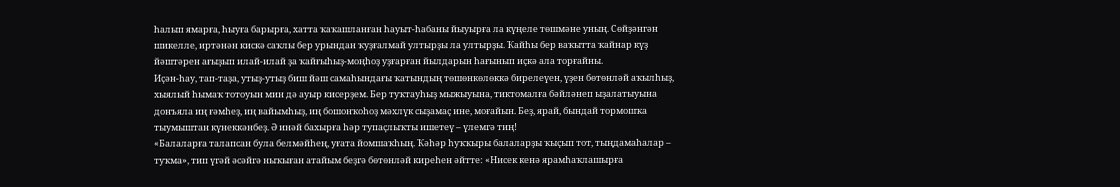һалып ямарға, һыуға барырға, хатта ҡаҡашланған һауыт-һабаны йыуырға ла күңеле төшмәне уның. Сөйҙәнгән шикелле, иртәнән кискә саҡлы бер урындан ҡуҙғалмай ултырҙы ла ултырҙы. Ҡайһы бер ваҡытта ҡайнар күҙ йәштәрен ағыҙып илай-илай ҙа ҡайғыһыҙ-моңһоҙ уҙғарған йылдарын һағынып иҫкә ала торғайны.
Иҫән-һау, тап-таҙа, утыҙ-утыҙ биш йәш самаһындағы ҡатындың төшөнкөлөккә бирелеүен, үҙен бөтөнләй аҡылһыҙ, хыялый һымаҡ тотоуын мин дә ауыр кисерҙем. Бер туҡтауһыҙ мыжыуына, тиктомалға бәйләнеп ыҙалатыуына донъяла иң ғәмһеҙ, иң вайымһыҙ, иң бошонҡоһоҙ мәхлүк сыҙамаҫ ине, моғайын. Беҙ, ярай, бындай тормошҡа тыумыштан күнеккәнбеҙ. Ә инәй бахырға һәр тупаҫлыҡты ишетеү – үлемгә тиң!
«Балаларға талапсан була белмәйһең, уғата йомшаҡһың. Ҡәһәр һуҡҡыры балаларҙы ҡыҫып тот, тыңдамаһалар – туҡма», тип үгәй әсәйгә ныҡыған атайым беҙгә бөтөнләй киреһен әйтте: «Нисек кенә ярамһаҡлашырға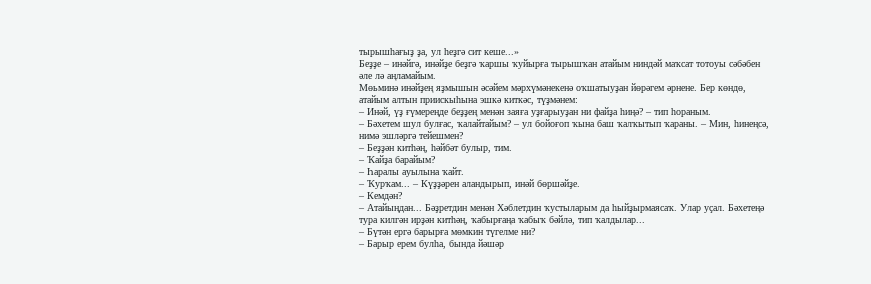тырышһағыҙ ҙа, ул һеҙгә сит кеше...»
Беҙҙе – инәйгә, инәйҙе беҙгә ҡаршы ҡуйырға тырышҡан атайым ниндәй маҡсат тотоуы сәбәбен әле лә аңламайым.
Мөьминә инәйҙең яҙмышын әсәйем мәрхүмәнекенә оҡшатыуҙан йөрәгем әрнене. Бер көндө, атайым алтын приискыһына эшкә киткәс, түҙмәнем:
– Инәй, үҙ ғүмереңде беҙҙең менән заяға уҙғарыуҙан ни файҙа һиңә? – тип һораным.
– Бәхетем шул булғас, ҡалайтайым? – ул бойоғоп ҡына баш ҡалҡытып ҡараны. – Мин, һинеңсә, нимә эшләргә тейешмен?
– Беҙҙән китһәң, һәйбәт булыр, тим.
– Ҡайҙа барайым?
– Һаралы ауылына ҡайт.
– Ҡурҡам... – Күҙҙәрен аландырып, инәй бөршәйҙе.
– Кемдән?
– Атайыңдан... Бәҙретдин менән Хәблетдин ҡустыларым да һыйҙырмаясаҡ. Улар уҫал. Бәхетеңә тура килгән ирҙән китһәң, ҡабырғаңа ҡабыҡ бәйлә, тип ҡалдылар...
– Бүтән ергә барырға мөмкин түгелме ни?
– Барыр ерем булһа, бында йәшәр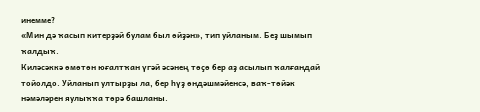инемме?
«Мин дә ҡасып китерҙәй булам был өйҙән», тип уйланым. Беҙ шымып ҡалдыҡ.
Киләсәккә өмөтөн юғалтҡан үгәй әсәнең төҫө бер аҙ асылып ҡалғандай тойолдо. Уйланып ултырҙы ла, бер һүҙ өндәшмәйенсә, ваҡ-төйәк нәмәләрен яулыҡҡа төрә башланы.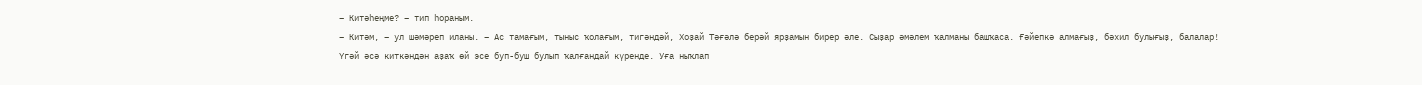– Китәһеңме? – тип һораным.
– Китәм, – ул шәмәреп иланы. – Ас тамағым, тыныс ҡолағым, тигәндәй, Хоҙай Тәғәлә берәй ярҙамын бирер әле. Сыҙар әмәлем ҡалманы башҡаса. Ғәйепкә алмағыҙ, бәхил булығыҙ, балалар!
Үгәй әсә киткәндән аҙаҡ өй эсе буп-буш булып ҡалғандай күренде. Уға ныҡлап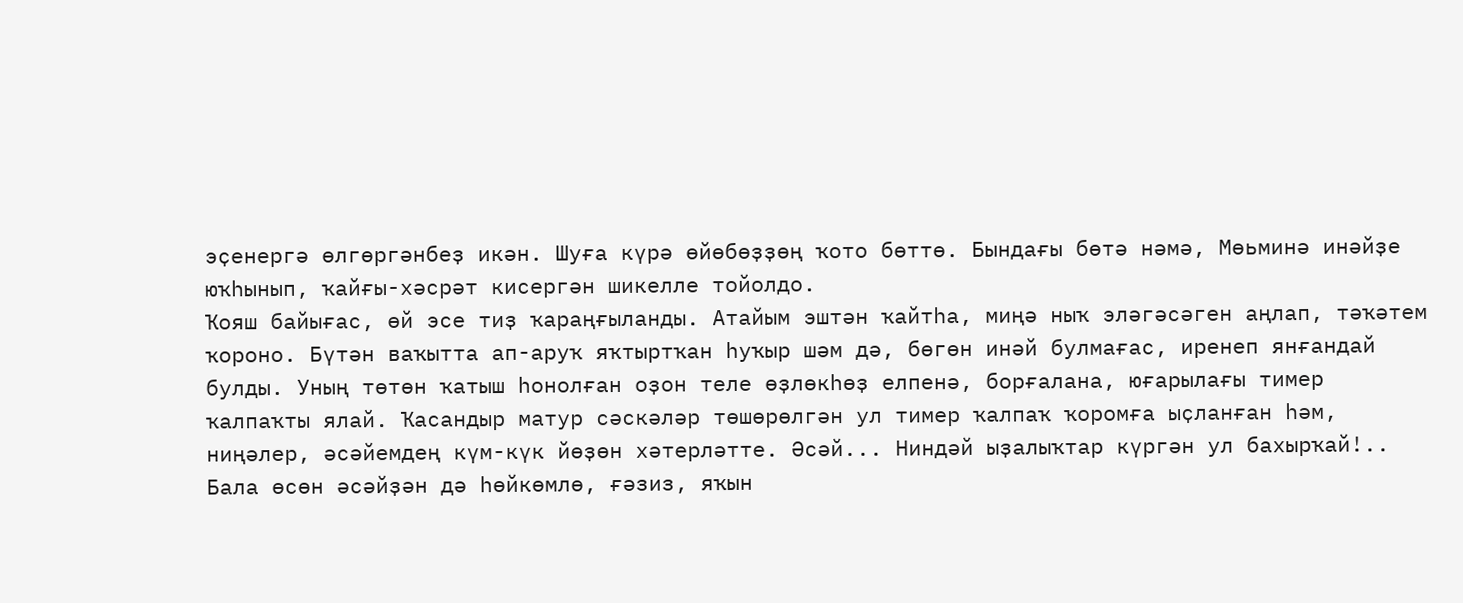эҫенергә өлгөргәнбеҙ икән. Шуға күрә өйөбөҙҙөң ҡото бөттө. Бындағы бөтә нәмә, Мөьминә инәйҙе юҡһынып, ҡайғы-хәсрәт кисергән шикелле тойолдо.
Ҡояш байығас, өй эсе тиҙ ҡараңғыланды. Атайым эштән ҡайтһа, миңә ныҡ эләгәсәген аңлап, тәҡәтем ҡороно. Бүтән ваҡытта ап-аруҡ яҡтыртҡан һуҡыр шәм дә, бөгөн инәй булмағас, иренеп янғандай булды. Уның төтөн ҡатыш һонолған оҙон теле өҙлөкһөҙ елпенә, борғалана, юғарылағы тимер ҡалпаҡты ялай. Ҡасандыр матур сәскәләр төшөрөлгән ул тимер ҡалпаҡ ҡоромға ыҫланған һәм, ниңәлер, әсәйемдең күм-күк йөҙөн хәтерләтте. Әсәй... Ниндәй ыҙалыҡтар күргән ул бахырҡай!.. Бала өсөн әсәйҙән дә һөйкөмлө, ғәзиз, яҡын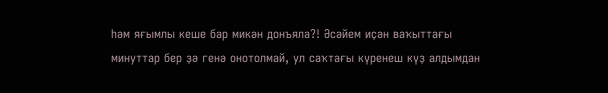һәм яғымлы кеше бар микән донъяла?! Әсәйем иҫән ваҡыттағы минуттар бер ҙә генә онотолмай, ул саҡтағы күренеш күҙ алдымдан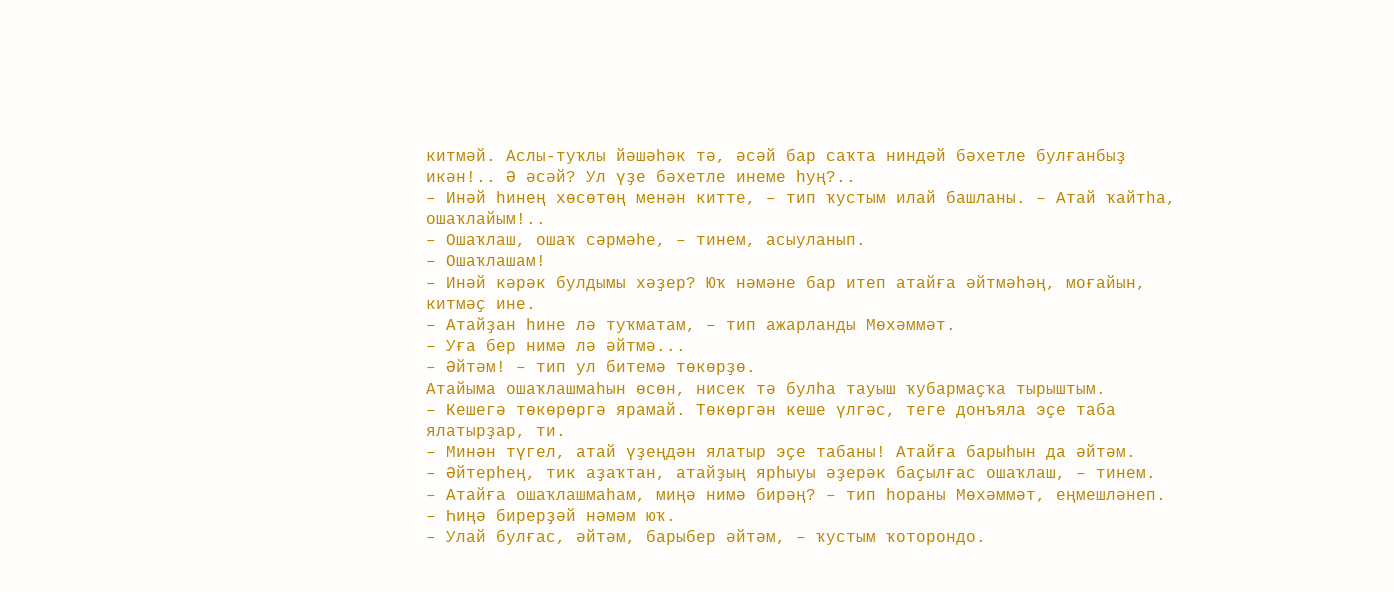китмәй. Аслы-туҡлы йәшәһәк тә, әсәй бар саҡта ниндәй бәхетле булғанбыҙ икән!.. Ә әсәй? Ул үҙе бәхетле инеме һуң?..
– Инәй һинең хөсөтөң менән китте, – тип ҡустым илай башланы. – Атай ҡайтһа, ошаҡлайым!..
– Ошаҡлаш, ошаҡ сәрмәһе, – тинем, асыуланып.
– Ошаҡлашам!
– Инәй кәрәк булдымы хәҙер? Юҡ нәмәне бар итеп атайға әйтмәһәң, моғайын, китмәҫ ине.
– Атайҙан һине лә туҡматам, – тип ажарланды Мөхәммәт.
– Уға бер нимә лә әйтмә...
– Әйтәм! – тип ул битемә төкөрҙө.
Атайыма ошаҡлашмаһын өсөн, нисек тә булһа тауыш ҡубармаҫҡа тырыштым.
– Кешегә төкөрөргә ярамай. Төкөргән кеше үлгәс, теге донъяла эҫе таба ялатырҙар, ти.
– Минән түгел, атай үҙеңдән ялатыр эҫе табаны! Атайға барыһын да әйтәм.
– Әйтерһең, тик аҙаҡтан, атайҙың ярһыуы әҙерәк баҫылғас ошаҡлаш, – тинем.
– Атайға ошаҡлашмаһам, миңә нимә бирәң? – тип һораны Мөхәммәт, еңмешләнеп.
– Һиңә бирерҙәй нәмәм юҡ.
– Улай булғас, әйтәм, барыбер әйтәм, – ҡустым ҡоторондо.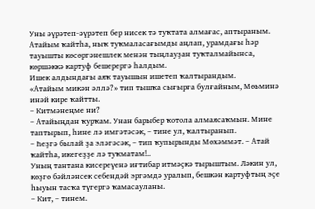Уны әүрәтеп-әүрәтеп бер нисек тә туҡтата алмағас, аптыраным. Атайым ҡайтһа, ныҡ туҡмаласағымды аңлап, урамдағы һәр тауышты көсөргәнешлек менән тыңлауҙан туҡталмайынса, көршәккә картуф бешерергә һалдым.
Ишек алдындағы аяҡ тауышын ишетеп ҡалтырандым.
«Атайым микән әллә?» тип тышҡа сығырға булғайным, Мөьминә инәй кире ҡайтты.
– Китмәнеңме ни?
– Атайыңдан ҡурҡам. Унан барыбер ҡотола алмаясаҡмын. Мине таптырып, һине лә имгәтәсәк, – тине ул, ҡалтыранып.
– Һеҙгә былай ҙа эләгәсәк, – тип ҡупырынды Мөхәммәт. – Атай ҡайтһа, икегеҙҙе лә туҡматам!..
Уның тантана кисереүенә иғтибар итмәҫкә тырыштым. Ләкин ул, көҙгө бәйләнсек себендәй эргәмдә уралып, бешкән картуфтың эҫе һыуын тасҡа түгергә ҡамасауланы.
– Кит, – тинем.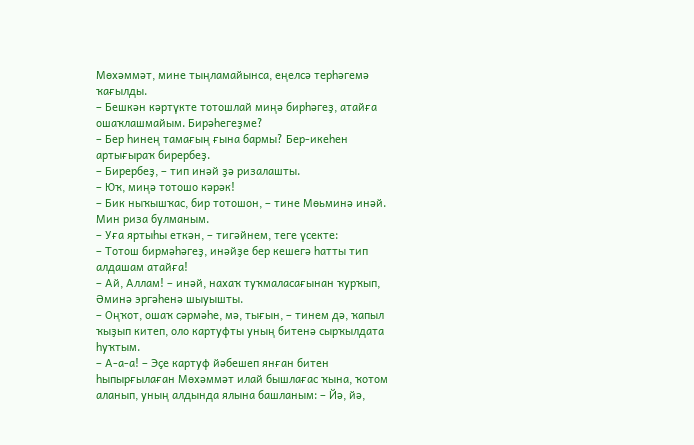Мөхәммәт, мине тыңламайынса, еңелсә терһәгемә ҡағылды.
– Бешкән кәртүкте тотошлай миңә бирһәгеҙ, атайға ошаҡлашмайым. Бирәһегеҙме?
– Бер һинең тамағың ғына бармы? Бер-икеһен артығыраҡ бирербеҙ.
– Бирербеҙ, – тип инәй ҙә ризалашты.
– Юҡ, миңә тотошо кәрәк!
– Бик ныҡышҡас, бир тотошон, – тине Мөьминә инәй.
Мин риза булманым.
– Уға яртыһы еткән, – тигәйнем, теге үсекте:
– Тотош бирмәһәгеҙ, инәйҙе бер кешегә һатты тип алдашам атайға!
– Ай, Аллам! – инәй, нахаҡ туҡмаласағынан ҡурҡып, Әминә эргәһенә шыуышты.
– Оңҡот, ошаҡ сәрмәһе, мә, тығын, – тинем дә, ҡапыл ҡыҙып китеп, оло картуфты уның битенә сырҡылдата һуҡтым.
– А-а-а! – Эҫе картуф йәбешеп янған битен һыпырғылаған Мөхәммәт илай бышлағас ҡына, ҡотом аланып, уның алдында ялына башланым: – Йә, йә,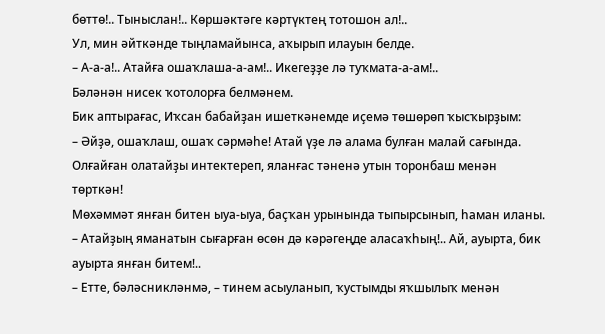бөттө!.. Тыныслан!.. Көршәктәге кәртүктең тотошон ал!..
Ул, мин әйткәнде тыңламайынса, аҡырып илауын белде.
– А-а-а!.. Атайға ошаҡлаша-а-ам!.. Икегеҙҙе лә туҡмата-а-ам!..
Бәләнән нисек ҡотолорға белмәнем.
Бик аптырағас, Иҡсан бабайҙан ишеткәнемде иҫемә төшөрөп ҡысҡырҙым:
– Әйҙә, ошаҡлаш, ошаҡ сәрмәһе! Атай үҙе лә алама булған малай сағында. Олғайған олатайҙы интектереп, яланғас тәненә утын торонбаш менән төрткән!
Мөхәммәт янған битен ыуа-ыуа, баҫҡан урынында тыпырсынып, һаман иланы.
– Атайҙың яманатын сығарған өсөн дә кәрәгеңде аласаҡһың!.. Ай, ауырта, бик ауырта янған битем!..
– Етте, бәләсникләнмә, – тинем асыуланып, ҡустымды яҡшылыҡ менән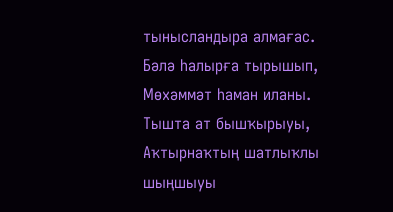тынысландыра алмағас.
Бәлә һалырға тырышып, Мөхәммәт һаман иланы. Тышта ат бышҡырыуы, Аҡтырнаҡтың шатлыҡлы шыңшыуы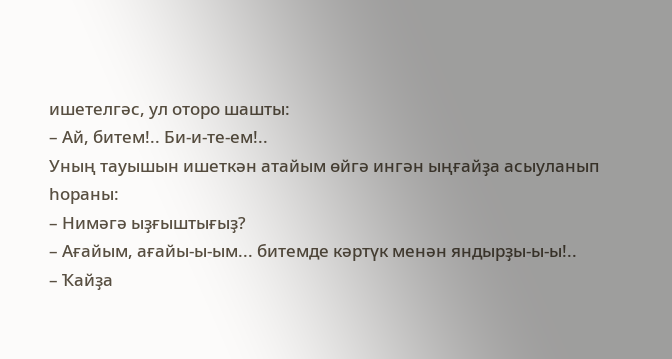ишетелгәс, ул оторо шашты:
– Ай, битем!.. Би-и-те-ем!..
Уның тауышын ишеткән атайым өйгә ингән ыңғайҙа асыуланып һораны:
– Нимәгә ыҙғыштығыҙ?
– Ағайым, ағайы-ы-ым... битемде кәртүк менән яндырҙы-ы-ы!..
– Ҡайҙа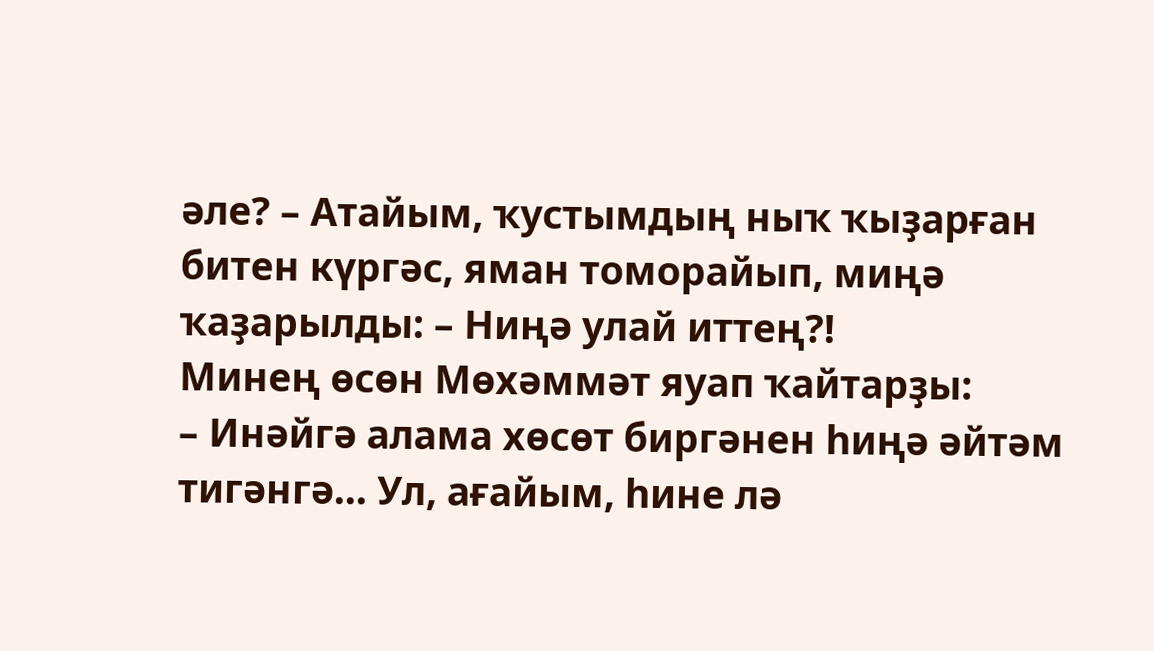әле? – Атайым, ҡустымдың ныҡ ҡыҙарған битен күргәс, яман томорайып, миңә ҡаҙарылды: – Ниңә улай иттең?!
Минең өсөн Мөхәммәт яуап ҡайтарҙы:
– Инәйгә алама хөсөт биргәнен һиңә әйтәм тигәнгә... Ул, ағайым, һине лә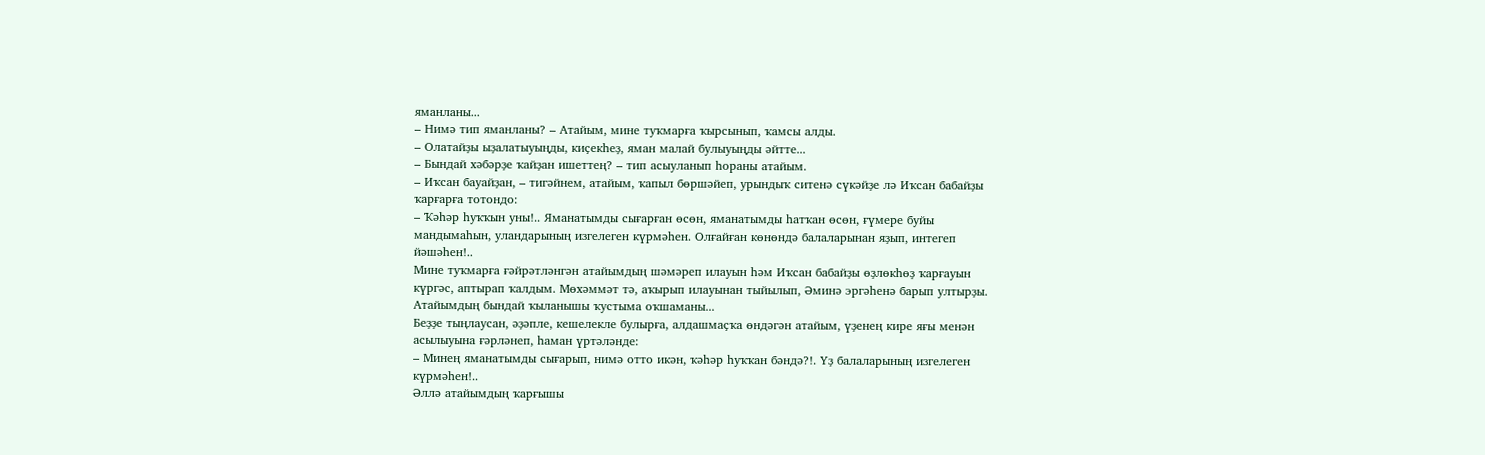яманланы...
– Нимә тип яманланы? – Атайым, мине туҡмарға ҡырсынып, ҡамсы алды.
– Олатайҙы ыҙалатыуыңды, киҫекһеҙ, яман малай булыуыңды әйтте...
– Бындай хәбәрҙе ҡайҙан ишеттең? – тип асыуланып һораны атайым.
– Иҡсан бауайҙан, – тигәйнем, атайым, ҡапыл бөршәйеп, урындыҡ ситенә сүкәйҙе лә Иҡсан бабайҙы ҡарғарға тотондо:
– Ҡәһәр һуҡҡын уны!.. Яманатымды сығарған өсөн, яманатымды һатҡан өсөн, ғүмере буйы мандымаһын, уландарының изгелеген күрмәһен. Олғайған көнөндә балаларынан яҙып, интегеп йәшәһен!..
Мине туҡмарға ғәйрәтләнгән атайымдың шәмәреп илауын һәм Иҡсан бабайҙы өҙлөкһөҙ ҡарғауын күргәс, аптырап ҡалдым. Мөхәммәт тә, аҡырып илауынан тыйылып, Әминә эргәһенә барып ултырҙы. Атайымдың бындай ҡыланышы ҡустыма оҡшаманы...
Беҙҙе тыңлаусан, әҙәпле, кешелекле булырға, алдашмаҫҡа өндәгән атайым, үҙенең кире яғы менән асылыуына ғәрләнеп, һаман үртәләнде:
– Минең яманатымды сығарып, нимә отто икән, ҡәһәр һуҡҡан бәндә?!. Үҙ балаларының изгелеген күрмәһен!..
Әллә атайымдың ҡарғышы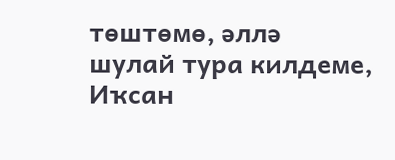төштөмө, әллә шулай тура килдеме, Иҡсан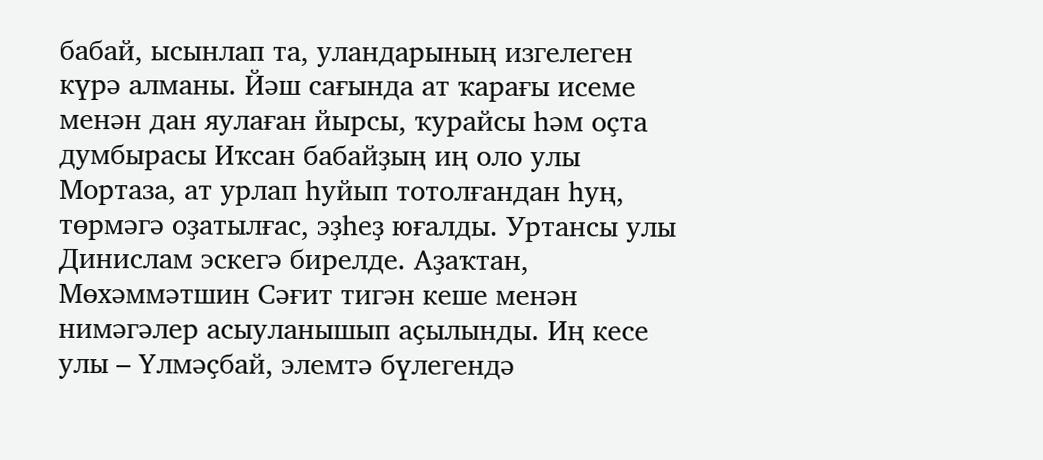бабай, ысынлап та, уландарының изгелеген күрә алманы. Йәш сағында ат ҡарағы исеме менән дан яулаған йырсы, ҡурайсы һәм оҫта думбырасы Иҡсан бабайҙың иң оло улы Мортаза, ат урлап һуйып тотолғандан һуң, төрмәгә оҙатылғас, эҙһеҙ юғалды. Уртансы улы Динислам эскегә бирелде. Аҙаҡтан, Мөхәммәтшин Сәғит тигән кеше менән нимәгәлер асыуланышып аҫылынды. Иң кесе улы – Үлмәҫбай, элемтә бүлегендә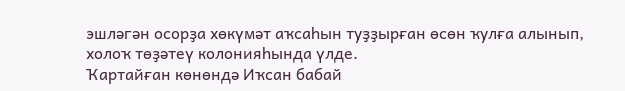эшләгән осорҙа хөкүмәт аҡсаһын туҙҙырған өсөн ҡулға алынып, холоҡ төҙәтеү колонияһында үлде.
Ҡартайған көнөндә Иҡсан бабай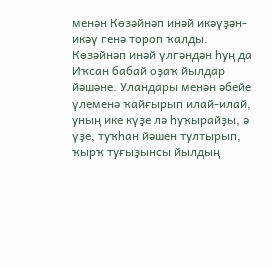менән Көзәйнәп инәй икәүҙән-икәү генә тороп ҡалды.
Көзәйнәп инәй үлгәндән һуң да Иҡсан бабай оҙаҡ йылдар йәшәне. Уландары менән әбейе үлеменә ҡайғырып илай-илай, уның ике күҙе лә һуҡырайҙы, ә үҙе, туҡһан йәшен тултырып, ҡырҡ туғыҙынсы йылдың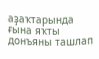аҙаҡтарында ғына яҡты донъяны ташлап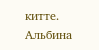китте.
Альбина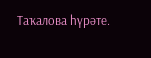Таҡалова һүрәте.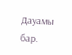Дауамы бар.